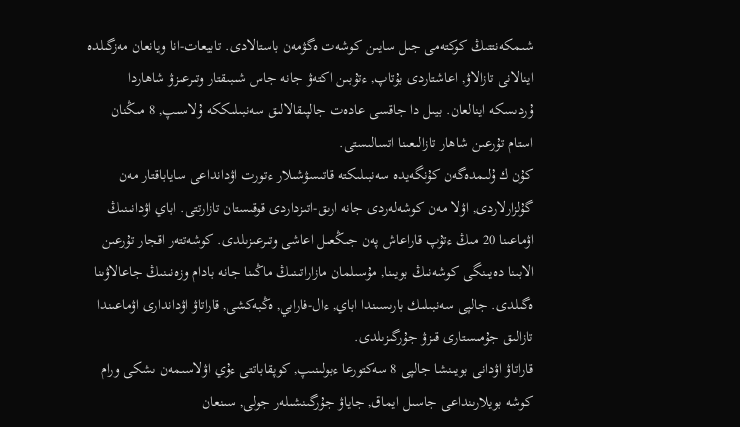شىمكەنتتىڭ كوكتەمى جىل سايىن كوشەت ەگۋمەن باستالادى. تابيعات-انا ويانعان مەزگىلدە اينالانى تازالاۋ, اعاشتاردى بۇتاپ, ءتۇبىن اكتەۋ جانە جاس شىبىقتار وتىرعىزۋ شاھاردا ۇردىسكە اينالعان. بيىل دا جاقسى عادەت جالپىقالالىق سەنبىلىككە ۇلاسىپ, 8 مىڭنان استام تۇرعىن شاھار تازالىعىنا اتسالىستى.
كۇن ك ۇلىمدەگەن كۇنگەيدە سەنبىلىكتە قاتىسۋشىلار ءتورت اۋدانداعى ساياباقتار مەن گۇلزارلاردى, اۋلا مەن كوشەلەردى جانە ارىق-اتىزداردى قوقىستان تازارتتى. اباي اۋدانىنىڭ اۋماعىنا 20 مىڭ ءتۇپ قاراعاش پەن جىڭعىل اعاشى وتىرعىزىلدى. كوشەتتەر اقجار تۇرعىن الابىنا دەيىنگى كوشەنىڭ بويىنا, مۇسىلمان مازاراتىنىڭ ماڭىنا جانە بادام وزەنىنىڭ جاعالاۋىنا ەگىلدى. جالپى سەنبىلىك بارىسىندا اباي, ءال-فارابي, ەڭبەكشى, قاراتاۋ اۋداندارى اۋماعىندا تازالىق جۇمىستارى قىزۋ جۇرگىزىلدى.
قاراتاۋ اۋدانى بويىنشا جالپى 8 سەكتورعا ءبولىنىپ, كوپقاباتتى ءۇي اۋلاسىمەن ىشكى ورام كوشە بويلارىنداعى جاسىل ايماق, جاياۋ جۇرگىنشىلەر جولى, سىنعان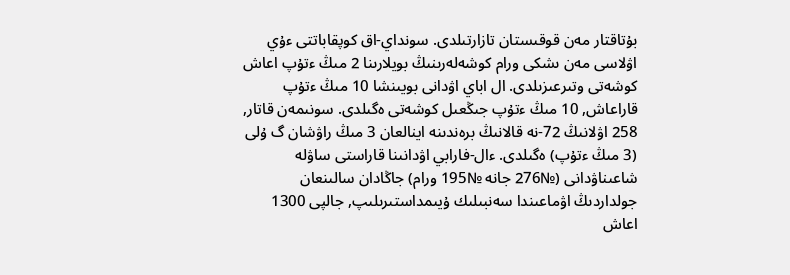بۇتاقتار مەن قوقىستان تازارتىلدى. سونداي-اق كوپقاباتتى ءۇي اۋلاسى مەن ىشكى ورام كوشەلەرىنىڭ بويلارىنا 2 مىڭ ءتۇپ اعاش كوشەتى وتىرعىزىلدى. ال اباي اۋدانى بويىنشا 10 مىڭ ءتۇپ قاراعاش, 10 مىڭ ءتۇپ جىڭعىل كوشەتى ەگىلدى. سونىمەن قاتار, 258 اۋلانىڭ 72-نە قالانىڭ برەندىنە اينالعان 3 مىڭ راۋشان گ ۇلى (3 مىڭ ءتۇپ) ەگىلدى. ءال-فارابي اۋدانىنا قاراستى ساۋلە شاعىناۋدانى (№276 جانە №195 ورام) جاڭادان سالىنعان جولداردىڭ اۋماعىندا سەنبىلىك ۇيىمداستىرىلىپ, جالپى 1300 اعاش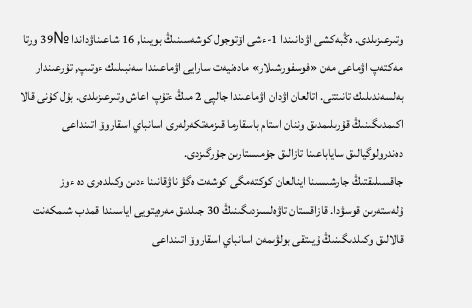وتىرعىزىلدى. ەڭبەكشى اۋدانىندا 1-ءشى اۆتوجول كوشەسىنىڭ بويىنا, 16 شاعىناۋداندا №39 ورتا مەكتەپ اۋماعى مەن «فوسفورشىلار» مادەنيەت سارايى اۋماعىندا سەنبىلىك ءوتىپ, تۇرعىندار بەلسەندىلىك تانىتتى. اتالعان اۋدان اۋماعىندا جالپى 2 مىڭ ءتۇپ اعاش وتىرعىزىلدى. بۇل كۇنى قالا اكىمدىگىنىڭ قۇرىلىمدىق وننان استام باسقارما قىزمەتكەرلەرى اسانباي اسقاروۆ اتىنداعى دەندرولوگيالىق ساياباعىنا تازالىق جۇمىستارىن جۇرگىزدى.
جاقسىلىقتىڭ جارشىسىنا اينالعان كوكتەمگى كوشەت ەگۋ ناۋقانىنا ءدىن وكىلدەرى دە ءوز ۇلەستەرىن قوسۋدا. قازاقستان تاۋەلسىزدىگىنىڭ 30 جىلدىق مەرەيتويى اياسىندا قمدب شىمكەنت قالالىق وكىلدىگىنىڭ ۇيىتقى بولۋىمەن اسانباي اسقاروۆ اتىنداعى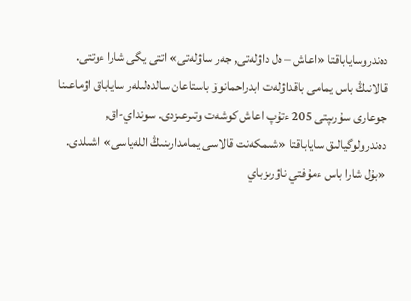دەندروساياباقتا «اعاش – ەل داۋلەتى, جەر ساۋلەتى» اتتى يگى شارا ءوتتى. قالانىڭ باس يمامى باقداۋلەت ابدراحمانوۆ باستاعان سالدەلىلەر ساياباق اۋماعىنا جوعارى سۇرىپتى 205 ءتۇپ اعاش كوشەت وتىرعىزدى. سونداي-اق, دەندرولوگيالىق ساياباقتا «شىمكەنت قالاسى يمامدارىنىڭ اللەياسى» اشىلدى. «بۇل شارا باس ءمۇفتي ناۋرىزباي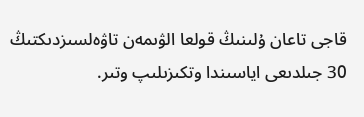قاجى تاعان ۇلىنىڭ قولعا الۋىمەن تاۋەلسىزدىكتىڭ 30 جىلدىعى اياسىندا وتكىزىلىپ وتىر.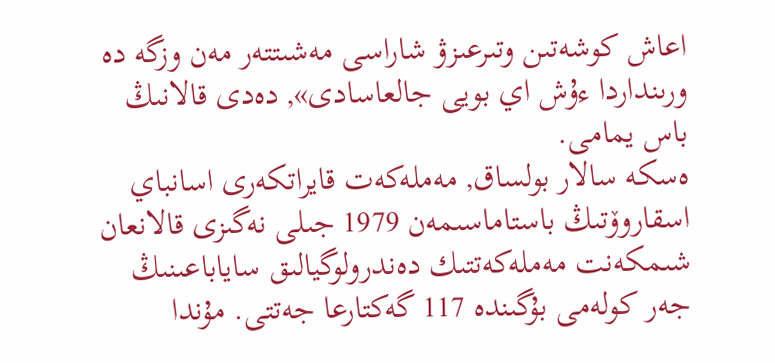اعاش كوشەتىن وتىرعىزۋ شاراسى مەشىتتەر مەن وزگە دە ورىنداردا ءۇش اي بويى جالعاسادى», دەدى قالانىڭ باس يمامى.
ەسكە سالار بولساق, مەملەكەت قايراتكەرى اسانباي اسقاروۆتىڭ باستاماسىمەن 1979 جىلى نەگىزى قالانعان شىمكەنت مەملەكەتتىك دەندرولوگيالىق ساياباعىنىڭ جەر كولەمى بۇگىندە 117 گەكتارعا جەتتى. مۇندا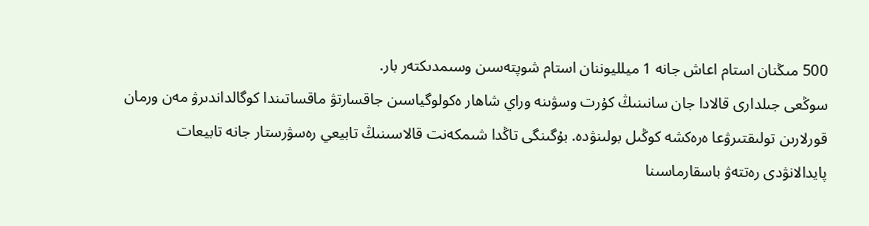500 مىڭنان استام اعاش جانە 1 ميلليوننان استام شوپتەسىن وسىمدىكتەر بار.
سوڭعى جىلدارى قالادا جان سانىنىڭ كۇرت وسۋىنە وراي شاھار ەكولوگياسىن جاقسارتۋ ماقساتىندا كوگالداندىرۋ مەن ورمان قورلارىن تولىقتىرۋعا ەرەكشە كوڭىل بولىنۋدە. بۇگىنگى تاڭدا شىمكەنت قالاسىنىڭ تابيعي رەسۋرستار جانە تابيعات پايدالانۋدى رەتتەۋ باسقارماسىنا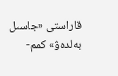قاراستى «جاسىل بەلدەۋ» كمم-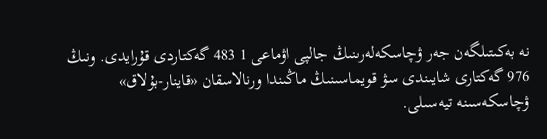نە بەكىتىلگەن جەر ۋچاسكەلەرىنىڭ جالپى اۋماعى 1 483 گەكتاردى قۇرايدى. ونىڭ 976 گەكتارى شايىندى سۋ قويماسىنىڭ ماڭىندا ورنالاسقان «قاينار-بۇلاق» ۋچاسكەسىنە تيەسىلى.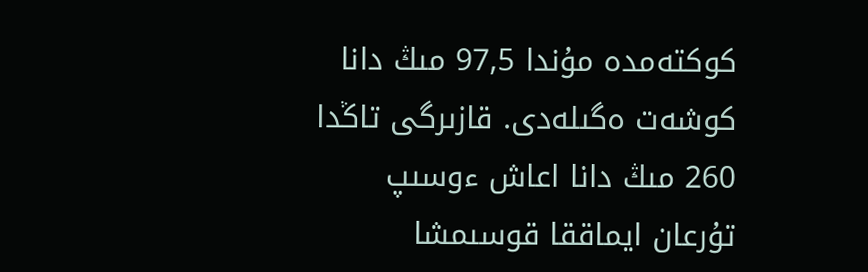كوكتەمدە مۇندا 97,5 مىڭ دانا كوشەت ەگىلەدى. قازىرگى تاڭدا 260 مىڭ دانا اعاش ءوسىپ تۇرعان ايماققا قوسىمشا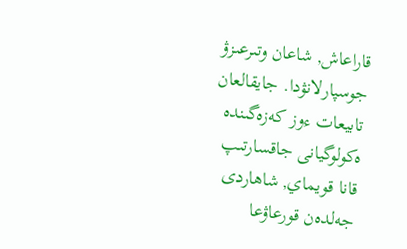قاراعاش, شاعان وتىرعىزۋ جوسپارلانۋدا. جايقالعان تابيعات ءوز كەزەگىندە ەكولوگيانى جاقسارتىپ قانا قويماي, شاھاردى جەلدەن قورعاۋعا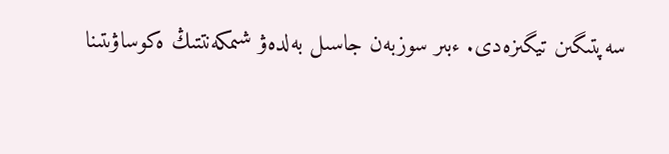سەپتىگىن تيگىزەدى. ءبىر سوزبەن جاسىل بەلدەۋ شىمكەنتتىڭ ەكوساۋىتىنا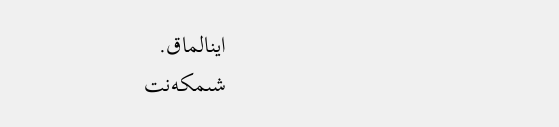اينالماق.
شىمكەنت